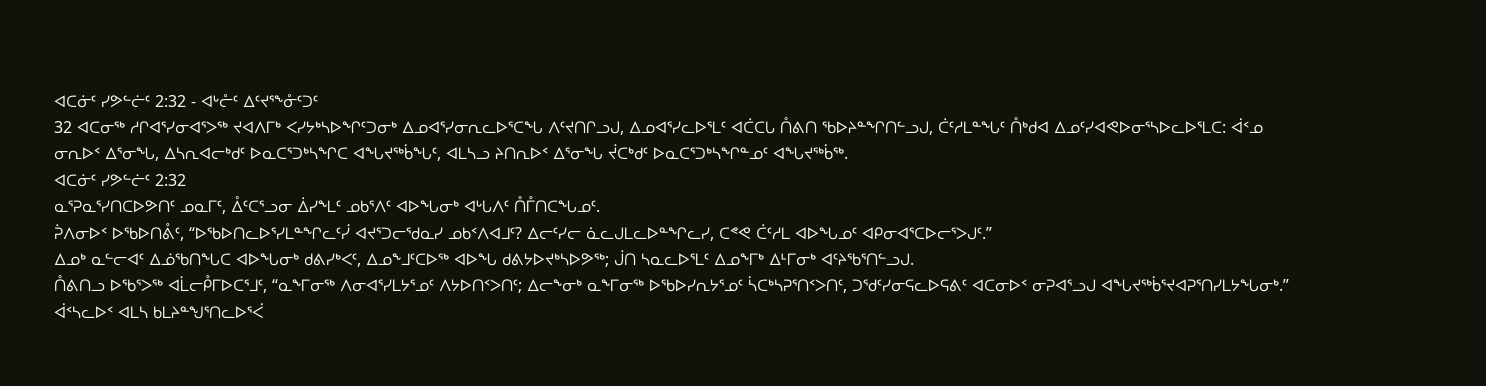ᐊᑕᓃᑦ ᓯᕗᓪᓖᑦ 2:32 - ᐊᒡᓔᑦ ᐃᑦᔪᕐᖕᓁᑦᑐᑦ
32 ᐊᑕᓂᖅ ᓱᒋᐊᕐᓯᓂᐊᕐᐳᖅ ᔪᐊᐱᒥᒃ ᐸᓯᔭᒃᓴᐅᖏᑦᑐᓂᒃ ᐃᓄᐊᕐᓯᓂᕆᓚᐅᕐᑕᖓ ᐱᑦᔪᑎᒋᓗᒍ, ᐃᓄᐊᕐᓯᓚᐅᕐᒪᑦ ᐊᑖᑕᒐ ᑍᕕᑎ ᖃᐅᔨᓐᖏᑎᓪᓗᒍ, ᑖᑦᓱᒪᓐᖓᑦ ᑍᒃᑯᐊ ᐃᓄᑦᓯᐊᕙᐅᓂᕐᓴᐅᓚᐅᕐᒪᑕ: ᐋᑉᓄ ᓂᕆᐅᑉ ᐃᕐᓂᖓ, ᐃᓴᕆᐊᓕᒃᑯᑦ ᐅᓇᑕᕐᑐᒃᓴᖏᑕ ᐊᖓᔪᖅᑳᖓᑦ, ᐊᒪᓴᓗ ᔨᑎᕆᐅᑉ ᐃᕐᓂᖓ ᔫᑕᒃᑯᑦ ᐅᓇᑕᕐᑐᒃᓴᖏᓐᓄᑦ ᐊᖓᔪᖅᑳᖅ.
ᐊᑕᓃᑦ ᓯᕗᓪᓖᑦ 2:32
ᓇᕐᕈᓇᕐᓯᑎᑕᐅᕗᑎᑦ ᓄᓇᒥᑦ, ᐂᑦᑕᕐᓗᓂ ᐄᓯᖕᒪᑦ ᓄᑲᕐᐱᑦ ᐊᐅᖓᓂᒃ ᐊᒡᒐᐱᑦ ᑍᒤᑎᑕᖓᓄᑦ.
ᕉᐱᓂᐅᑉ ᐅᖃᐅᑎᕔᑦ, “ᐅᖃᐅᑎᓚᐅᕐᓯᒪᓐᖏᓚᑦᓰ ᐊᔪᕐᑐᓕᖁᓇᓯ ᓄᑲᑉᐱᐊᒧᑦ? ᐃᓕᑦᓯᓕ ᓈᓚᒍᒪᓚᐅᓐᖏᓚᓯ, ᑕᕝᕙ ᑖᑦᓱᒪ ᐊᐅᖓᓄᑦ ᐊᑭᓂᐊᕐᑕᐅᓕᕐᐳᒍᑦ.”
ᐃᓄᒃ ᓇᓪᓕᐊᑦ ᐃᓅᖃᑎᖓᑕ ᐊᐅᖓᓂᒃ ᑯᕕᓯᒃᐸᑦ, ᐃᓄᖕᒧᑦᑕᐅᖅ ᐊᐅᖓ ᑯᕕᔭᐅᔪᒃᓴᐅᕗᖅ; ᒎᑎ ᓴᓇᓚᐅᕐᒪᑦ ᐃᓄᖕᒥᒃ ᐃᒻᒥᓂᒃ ᐊᑦᔨᖃᕐᑎᓪᓗᒍ.
ᑍᕕᑎᓗ ᐅᖃᕐᐳᖅ ᐊᒫᓕᑬᒥᐅᑕᕐᒧᑦ, “ᓇᖕᒥᓂᖅ ᐱᓂᐊᕐᓯᒪᔭᕐᓄᑦ ᐱᔭᐅᑎᑉᐳᑎᑦ; ᐃᓕᖕᓂᒃ ᓇᖕᒥᓂᖅ ᐅᖃᐅᓯᕆᔭᕐᓄᑦ ᓵᑕᒃᓴᕈᕐᑎᑉᐳᑎᑦ, ᑐᖁᑦᓯᓂᕋᓚᐅᕋᕕᑦ ᐊᑕᓂᐅᑉ ᓂᕈᐊᕐᓗᒍ ᐊᖓᔪᖅᑳᕐᔪᐊᕈᕐᑎᓯᒪᔭᖓᓂᒃ.”
ᐋᑉᓴᓚᐅᑉ ᐊᒪᓴ ᑲᒪᔨᓐᖑᕐᑎᓚᐅᕐᐹ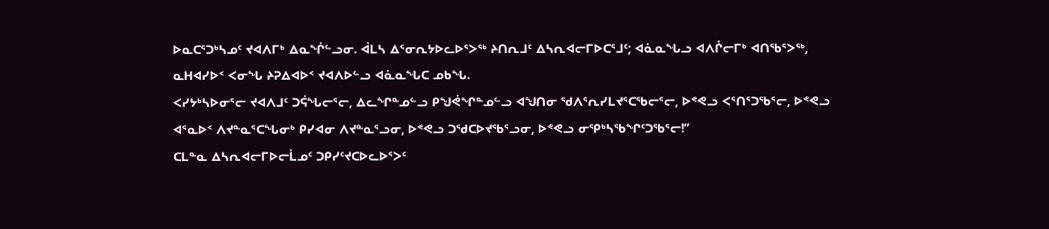ᐅᓇᑕᕐᑐᒃᓴᓄᑦ ᔪᐊᐱᒥᒃ ᐃᓇᖐᓪᓗᓂ. ᐋᒪᓴ ᐃᕐᓂᕆᔭᐅᓚᐅᕐᐳᖅ ᔨᑎᕆᒧᑦ ᐃᓴᕆᐊᓕᒥᐅᑕᕐᒧᑦ; ᐊᓈᓇᖓᓗ ᐊᐱᒊᓕᒥᒃ ᐊᑎᖃᕐᐳᖅ, ᓇᕼᐊᓯᐅᑉ ᐸᓂᖓ ᔨᕈᐃᐊᐅᑉ ᔪᐊᐱᐅᓪᓗ ᐊᓈᓇᖓᑕ ᓄᑲᖓ.
ᐸᓯᔭᒃᓴᐅᓂᕐᓕ ᔪᐊᐱᒧᑦ ᑐᕌᖓᓕᕐᓕ, ᐃᓚᖏᓐᓄᓪᓗ ᑭᖑᕚᖏᓐᓄᓪᓗ ᐊᖑᑎᓂ ᖁᐱᕐᕆᓯᒪᔪᕐᑕᖃᓕᕐᓕ, ᐅᕝᕙᓗ ᐸᕐᑎᕐᑐᖃᕐᓕ, ᐅᕝᕙᓗ ᐊᕐᓇᐅᑉ ᐱᔪᓐᓇᕐᑕᖓᓂᒃ ᑭᓯᐊᓂ ᐱᔪᓐᓇᕐᓗᓂ, ᐅᕝᕙᓗ ᑐᖁᑕᐅᔪᖃᕐᓗᓂ, ᐅᕝᕙᓗ ᓂᕿᒃᓴᖃᖏᑦᑐᖃᕐᓕ!”
ᑕᒪᓐᓇ ᐃᓴᕆᐊᓕᒥᐅᓕᒫᓄᑦ ᑐᑭᓯᑦᔪᑕᐅᓚᐅᕐᐳᑦ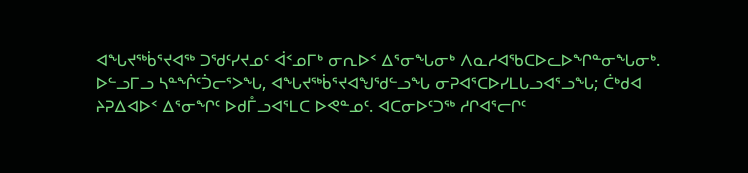ᐊᖓᔪᖅᑳᕐᔪᐊᖅ ᑐᖁᑦᓯᔪᓄᑦ ᐋᑉᓄᒥᒃ ᓂᕆᐅᑉ ᐃᕐᓂᖓᓂᒃ ᐱᓇᓱᐊᖃᑕᐅᓚᐅᖏᓐᓂᖓᓂᒃ.
ᐅᓪᓗᒥᓗ ᓴᓐᖐᑦᑑᓕᕐᐳᖓ, ᐊᖓᔪᖅᑳᕐᔪᐊᖑᖁᓪᓗᖓ ᓂᕈᐊᕐᑕᐅᓯᒪᒐᓗᐊᕐᓗᖓ; ᑖᒃᑯᐊ ᔨᕈᐃᐊᐅᑉ ᐃᕐᓂᖏᑦ ᐅᑯᒤᓗᐊᕐᒪᑕ ᐅᕙᓐᓄᑦ. ᐊᑕᓂᐅᑦᑐᖅ ᓱᒋᐊᕐᓕᒋᑦ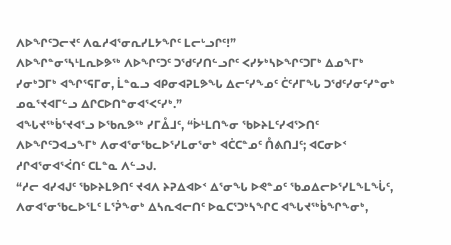ᐱᐅᖏᑦᑐᓕᔪᑦ ᐱᓇᓱᐊᕐᓂᕆᓯᒪᔭᖏᑦ ᒪᓕᒡᓗᒋᑦ!”
ᐱᐅᖏᓐᓂᕐᓴᒻᒪᕆᐅᕗᖅ ᐱᐅᖏᑦᑐᑦ ᑐᖁᑦᓯᑎᓪᓗᒋᑦ ᐸᓯᔭᒃᓴᐅᖏᑦᑐᒥᒃ ᐃᓄᖕᒥᒃ ᓯᓂᒃᑐᒥᒃ ᐊᖏᕐᕋᒥᓂ, ᒫᓐᓇᓗ ᐊᑭᓂᐊᕈᒪᕗᖓ ᐃᓕᑦᓯᖕᓄᑦ ᑖᑦᓱᒥᖓ ᑐᖁᑦᓯᓂᑦᓯᓐᓂᒃ ᓄᓇᕐᔪᐊᒥᓪᓗ ᐃᒋᑕᐅᑎᓐᓂᐊᕐᐸᑦᓯᒃ.”
ᐊᖓᔪᖅᑳᕐᔪᐊᕐᓗ ᐅᖃᕆᕗᖅ ᓯᒥᐂᒧᑦ, “ᐆᒻᒪᑎᖕᓂ ᖃᐅᔨᒪᑦᓯᐊᕐᐳᑎᑦ ᐱᐅᖏᑦᑐᐊᓗᖕᒥᒃ ᐱᓂᐊᕐᓂᖃᓚᐅᕐᓯᒪᓂᕐᓂᒃ ᐊᑖᑕᓐᓄᑦ ᑍᕕᑎᒧᑦ; ᐊᑕᓂᐅᑉ ᓱᒋᐊᕐᓂᐊᕐᐹᑎᑦ ᑕᒪᓐᓇ ᐱᓪᓗᒍ.
“ᓱᓕ ᐊᓯᐊᒍᑦ ᖃᐅᔨᒪᕗᑎᑦ ᔪᐊᐱ ᔨᕈᐃᐊᐅᑉ ᐃᕐᓂᖓ ᐅᕙᓐᓄᑦ ᖃᓄᐃᓕᐅᕐᓯᒪᖕᒪᖔᑦ, ᐱᓂᐊᕐᓂᖃᓚᐅᕐᒪᑦ ᒪᕐᕉᖕᓂᒃ ᐃᓴᕆᐊᓕᑎᑦ ᐅᓇᑕᕐᑐᒃᓴᖏᑕ ᐊᖓᔪᖅᑳᖏᖕᓂᒃ,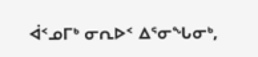ᐋᑉᓄᒥᒃ ᓂᕆᐅᑉ ᐃᕐᓂᖓᓂᒃ,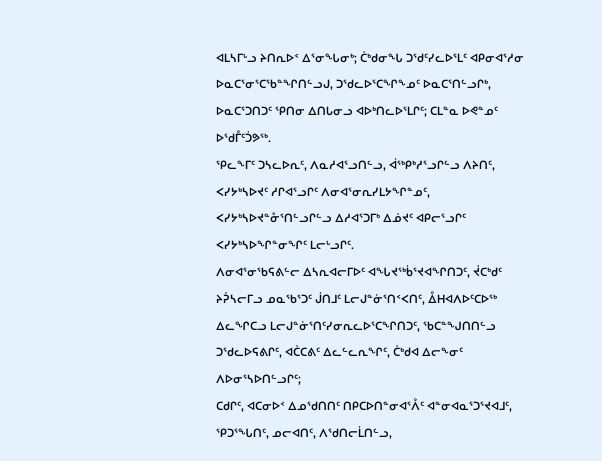ᐊᒪᓴᒥᒡᓗ ᔨᑎᕆᐅᑉ ᐃᕐᓂᖓᓂᒃ; ᑖᒃᑯᓂᖓ ᑐᖁᑦᓯᓚᐅᕐᒪᑦ ᐊᑭᓂᐊᕐᓱᓂ ᐅᓇᑕᕐᓂᕐᑕᖃᓐᖏᑎᓪᓗᒍ, ᑐᖁᓚᐅᕐᑕᖏᖕᓄᑦ ᐅᓇᑕᕐᑎᓪᓗᒋᒃ, ᐅᓇᑕᕐᑐᑎᑐᑦ ᕿᑎᓂ ᐃᑎᒐᓂᓗ ᐊᐅᒃᑎᓚᐅᕐᒪᒋᑦ; ᑕᒪᓐᓇ ᐅᕙᓐᓄᑦ ᐅᖁᒤᑦᑑᕗᖅ.
ᕿᓚᖕᒥᑦ ᑐᓴᓚᐅᕆᑦ, ᐱᓇᓱᐊᕐᓗᑎᓪᓗ, ᐋᖅᑭᒃᓱᕐᓗᒋᓪᓗ ᐱᔨᑎᑦ, ᐸᓯᔭᒃᓴᐅᔪᑦ ᓱᒋᐊᕐᓗᒋᑦ ᐱᓂᐊᕐᓂᕆᓯᒪᔭᖏᓐᓄᑦ, ᐸᓯᔭᒃᓴᐅᔪᓐᓁᕐᑎᓪᓗᒋᓪᓗ ᐃᓱᐊᕐᑐᒥᒃ ᐃᓅᔪᑦ ᐊᑭᓕᕐᓗᒋᑦ ᐸᓯᔭᒃᓴᐅᖏᓐᓂᖏᑦ ᒪᓕᒡᓗᒋᑦ.
ᐱᓂᐊᕐᓂᖃᕋᕕᓪᓕ ᐃᓴᕆᐊᓕᒥᐅᑦ ᐊᖓᔪᖅᑳᕐᔪᐊᖏᑎᑐᑦ, ᔫᑕᒃᑯᑦ ᔨᕉᓴᓕᒥᓗ ᓄᓇᖃᕐᑐᑦ ᒎᑎᒧᑦ ᒪᓕᒍᓐᓃᕐᑎᑉᐸᑎᑦ, ᐂᕼᐊᐱᐅᑦᑕᐅᖅ ᐃᓚᖏᑕᓗ ᒪᓕᒍᓐᓃᕐᑎᑦᓯᓂᕆᓚᐅᕐᑕᖏᑎᑐᑦ, ᖃᑕᓐᖑᑎᑎᓪᓗ ᑐᖁᓚᐅᕋᕕᒋᑦ, ᐊᑖᑕᕕᑦ ᐃᓚᓪᓚᕆᖏᑦ, ᑖᒃᑯᐊ ᐃᓕᖕᓂᑦ ᐱᐅᓂᕐᓴᐅᑎᓪᓗᒋᑦ;
ᑕᑯᒋᑦ, ᐊᑕᓂᐅᑉ ᐃᓄᖁᑎᑎᑦ ᑎᑭᑕᐅᑎᓐᓂᐊᕐᐰᑦ ᐊᓐᓂᐊᓇᕐᑐᕐᔪᐊᒧᑦ, ᕿᑐᕐᖓᑎᑦ, ᓄᓕᐊᑎᑦ, ᐱᖁᑎᓕᒫᑎᓪᓗ,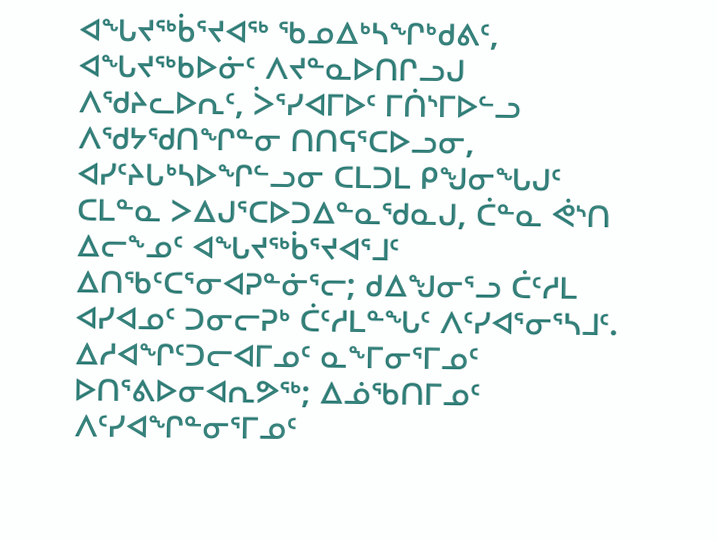ᐊᖓᔪᖅᑳᕐᔪᐊᖅ ᖃᓄᐃᒃᓴᖏᒃᑯᕕᑦ, ᐊᖓᔪᖅᑲᐅᓃᑦ ᐱᔪᓐᓇᐅᑎᒋᓗᒍ ᐱᖁᔨᓚᐅᕆᑦ, ᐴᕐᓯᐊᒥᐅᑦ ᒥᑏᔅᒥᐅᓪᓗ ᐱᖁᔭᖁᑎᖏᓐᓂ ᑎᑎᕋᕐᑕᐅᓗᓂ, ᐊᓯᑦᔨᒐᒃᓴᐅᖏᓪᓗᓂ ᑕᒪᑐᒪ ᑭᖑᓂᖓᒍᑦ ᑕᒪᓐᓇ ᐳᐃᒍᕐᑕᐅᑐᐃᓐᓇᖁᓇᒍ, ᑖᓐᓇ ᕚᔅᑎ ᐃᓕᖕᓄᑦ ᐊᖓᔪᖅᑳᕐᔪᐊᕐᒧᑦ ᐃᑎᖃᑦᑕᕐᓂᐊᕈᓐᓃᕐᓕ; ᑯᐃᖑᓂᕐᓗ ᑖᑦᓱᒪ ᐊᓯᐊᓄᑦ ᑐᓂᓕᕈᒃ ᑖᑦᓱᒪᓐᖓᑦ ᐱᑦᓯᐊᕐᓂᕐᓴᒧᑦ.
ᐃᓱᐊᖏᑦᑐᓕᐊᒥᓄᑦ ᓇᖕᒥᓂᕐᒥᓄᑦ ᐅᑎᕐᕕᐅᓂᐊᕆᕗᖅ; ᐃᓅᖃᑎᒥᓄᑦ ᐱᑦᓯᐊᖏᓐᓂᕐᒥᓄᑦ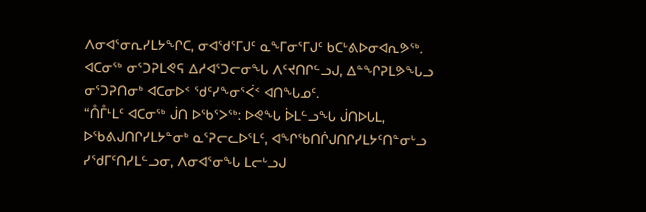ᐱᓂᐊᕐᓂᕆᓯᒪᔭᖏᑕ, ᓂᐊᖁᕐᒥᒍᑦ ᓇᖕᒥᓂᕐᒥᒍᑦ ᑲᑕᒡᕕᐅᓂᐊᕆᕗᖅ.
ᐊᑕᓂᖅ ᓂᕐᑐᕈᒪᕙᕋ ᐃᓱᐊᕐᑐᓕᓂᖓ ᐱᑦᔪᑎᒋᓪᓗᒍ, ᐃᓐᖏᕈᒪᕗᖓᓗ ᓂᕐᑐᕈᑎᓂᒃ ᐊᑕᓂᐅᑉ ᖁᑦᓯᖕᓂᕐᐹᑉ ᐊᑎᖓᓄᑦ.
“ᑍᒤᒻᒪᑦ ᐊᑕᓂᖅ ᒎᑎ ᐅᖃᕐᐳᖅ: ᐅᕙᖓ ᐆᒪᓪᓗᖓ ᒎᑎᐅᒐᒪ, ᐅᖃᕕᒍᑎᒋᓯᒪᔭᓐᓂᒃ ᓇᕐᕈᓕᓚᐅᕐᒪᑦ, ᐊᖏᖃᑎᒌᒍᑎᒋᓯᒪᔭᑦᑎᓐᓂᒡᓗ ᓯᖁᒥᑦᑎᓯᒪᓪᓗᓂ, ᐱᓂᐊᕐᓂᖓ ᒪᓕᒡᓗᒍ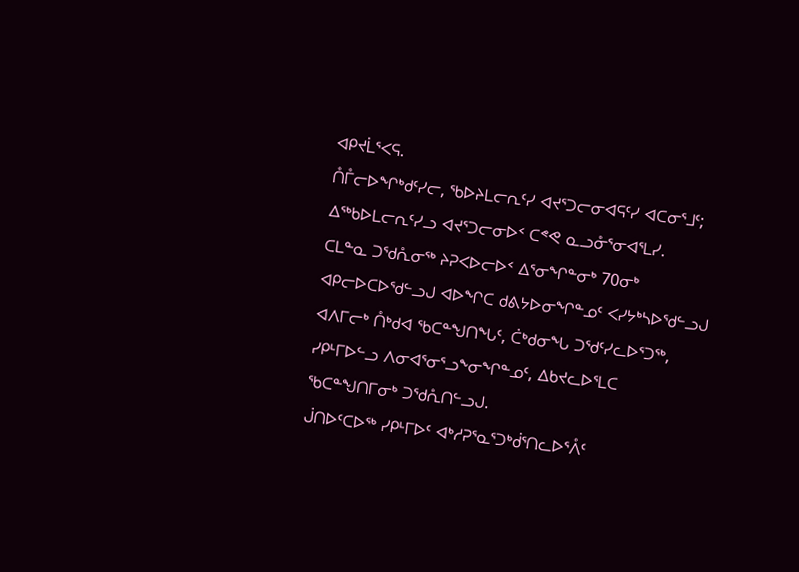ᐊᑭᔪᒫᕐᐸᕋ.
ᑍᒤᓕᐅᖏᒃᑯᑦᓯᓕ, ᖃᐅᔨᒪᓕᕆᑦᓯ ᐊᔪᕐᑐᓕᓂᐊᕋᑦᓯ ᐊᑕᓂᕐᒧᑦ; ᐃᖅᑲᐅᒪᓕᕆᑦᓯᓗ ᐊᔪᕐᑐᓕᓂᐅᑉ ᑕᕝᕙ ᓇᓗᓁᕐᓂᐊᕐᒪᓯ.
ᑕᒪᓐᓇ ᑐᖁᕅᓂᖅ ᔨᕈᐸᐅᓕᐅᑉ ᐃᕐᓂᖏᓐᓂᒃ 70ᓂᒃ ᐊᑭᓕᐅᑕᐅᖁᓪᓗᒍ ᐊᐅᖏᑕ ᑯᕕᔭᐅᓂᖏᓐᓄᑦ ᐸᓯᔭᒃᓴᐅᖁᓪᓗᒍ ᐊᐱᒥᓕᒃ ᑍᒃᑯᐊ ᖃᑕᓐᖑᑎᖓᑦ, ᑖᒃᑯᓂᖓ ᑐᖁᑦᓯᓚᐅᕐᑐᖅ, ᓯᑭᒻᒥᐅᓪᓗ ᐱᓂᐊᕐᓂᕐᓗᖕᓂᖏᓐᓄᑦ, ᐃᑲᔪᓚᐅᕐᒪᑕ ᖃᑕᓐᖑᑎᒥᓂᒃ ᑐᖁᕅᑎᓪᓗᒍ.
ᒎᑎᐅᑦᑕᐅᖅ ᓯᑭᒻᒥᐅᑦ ᐊᒃᓱᕈᕐᓇᕐᑐᒃᑰᕐᑎᓚᐅᕐᐰᑦ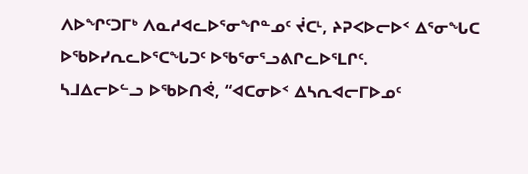ᐱᐅᖏᑦᑐᒥᒃ ᐱᓇᓱᐊᓚᐅᕐᓂᖏᓐᓄᑦ ᔫᑕᒻ, ᔨᕈᐸᐅᓕᐅᑉ ᐃᕐᓂᖓᑕ ᐅᖃᐅᓯᕆᓚᐅᕐᑕᖓᑐᑦ ᐅᖃᕐᓂᕐᓗᕕᒋᓚᐅᕐᒪᒋᑦ.
ᓴᒧᐃᓕᐅᓪᓗ ᐅᖃᐅᑎᕚ, “ᐊᑕᓂᐅᑉ ᐃᓴᕆᐊᓕᒥᐅᓄᑦ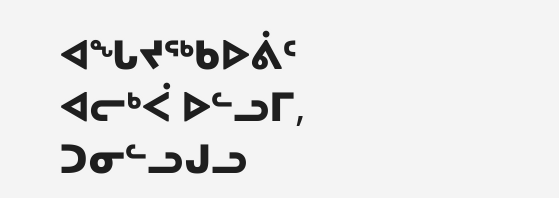ᐊᖓᔪᖅᑲᐅᕖᑦ ᐊᓕᒃᐹ ᐅᓪᓗᒥ, ᑐᓂᓪᓗᒍᓗ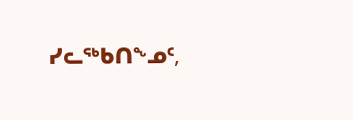ᓯᓚᖅᑲᑎᖕᓄᑦ,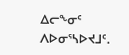ᐃᓕᖕᓂᑦ ᐱᐅᓂᕐᓴᐅᔪᒧᑦ.